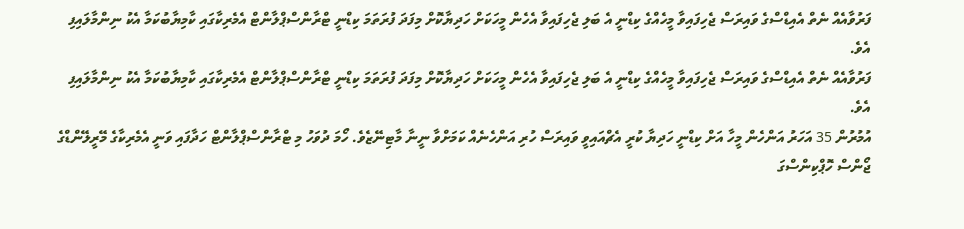ފަރުވާއެއް ނެތް އެއިޑްސްގެ ވައިރަސް ޖެހިފައިވާ މީހެއްގެ ކިޑްނީ އެ ބަލި ޖެހިފައިވާ އެހެން މީހަކަށް ހަދިޔާކޮށް މިފަދަ ފުރަތަމަ ކިޑްނީ ޓްރާންސްޕްލާންޓް އެމެރިކާގައި ކާމިޔާބުކަމާ އެކު ނިންމާލައިފި އެވެ.
ފަރުވާއެއް ނެތް އެއިޑްސްގެ ވައިރަސް ޖެހިފައިވާ މީހެއްގެ ކިޑްނީ އެ ބަލި ޖެހިފައިވާ އެހެން މީހަކަށް ހަދިޔާކޮށް މިފަދަ ފުރަތަމަ ކިޑްނީ ޓްރާންސްޕްލާންޓް އެމެރިކާގައި ކާމިޔާބުކަމާ އެކު ނިންމާލައިފި އެވެ.
އުމުރުން 35 އަހަރު އަންހެން މީހާ އަށް ކިޑްނީ ހަދިޔާ ކުރީ އެޗްއައިވީ ވައިރަސް ހުރި އަންހެނެއް ކަމަށްވާ ނީނާ މާޓިނޭޒެވެ. ހޯމަ ދުވަހު މި ޓްރާންސްޕްލާންޓް ހަދާފައި ވަނީ އެމެރިކާގެ މޭރީލޭންޑްގެ ޖޯންސް ހޮޕްކިންސްގަ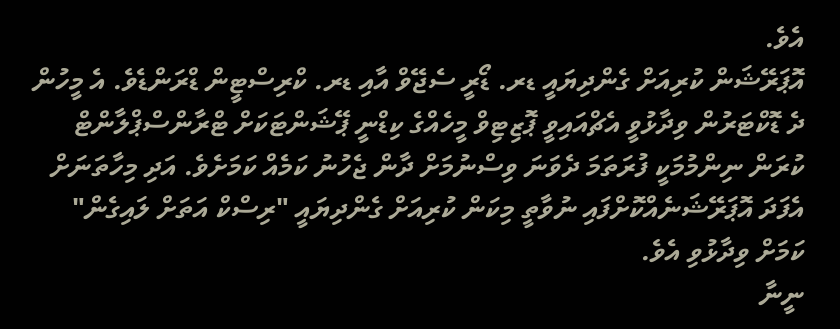އެވެ.
އޮޕަރޭޝަން ކުރިއަށް ގެންދިޔައީ ޑރ. ޑޯރީ ސެޖޭވް އާއި ޑރ. ކްރިސްޓީން ޑްރަންޑެވެ. އެ މީހުން ދެ ޑޮކްޓަރުން ވިދާޅުވީ އެޗްއައިވީ ޕޮޒިޓިވް މީހެއްގެ ކިޑްނީ ޕޭޝަންޓަކަށް ޓްރާންސްޕްލާންޓް ކުރަން ނިންމުމަކީ ފުރަތަމަ ދެވަނަ ވިސްނުމަށް ދާން ޖެހުނު ކަމެއް ކަމަށެވެ. އަދި މިހާތަނަށް އެފަދަ އޮޕަރޭޝަނެއްކޮށްފައި ނުވާތީ މިކަން ކުރިއަށް ގެންދިޔައީ "ރިސްކް އަތަށް ލައިގެން" ކަމަށް ވިދާޅުވި އެވެ.
ނީނާ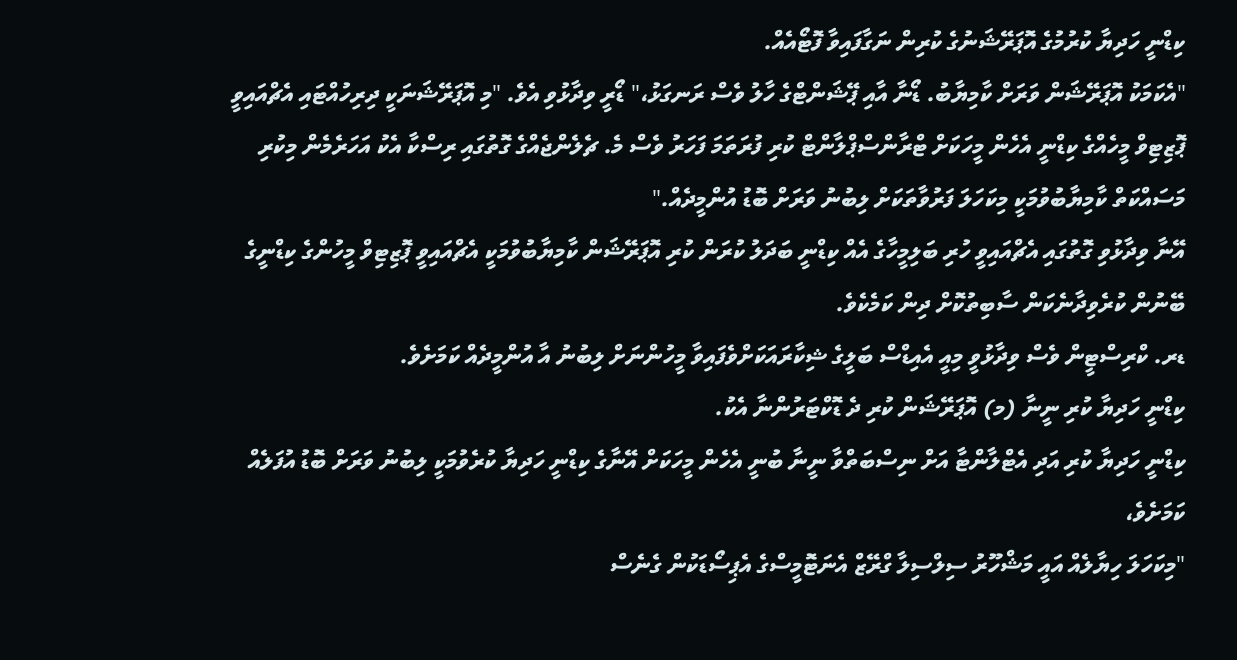ކިޑްނީ ހަދިޔާ ކުރުމުގެ އޮޕަރޭޝަނުގެ ކުރިން ނަގާފައިވާ ފޮޓޯއެއް.
"އެކަމަކު އޮޕަރޭޝަން ވަރަށް ކާމިޔާބު. ޑޯނާ އާއި ޕޭޝަންޓްގެ ހާލު ވެސް ރަނގަޅު،" ޑޯރީ ވިދާޅުވި އެވެ. "މި އޮޕަރޭޝަނަކީ ދިރިހުއްޓައި އެޗްއައިވީ ޕޮޒިޓިވް މީހެއްގެ ކިޑްނީ އެހެން މީހަކަށް ޓްރާންސްޕްލާންޓް ކުރި ފުރަތަމަ ފަހަރު ވެސް މެ. ޗެލެންޖެއްގެ ގޮތުގައި ރިސްކާ އެކު އަހަރެމެން މިކުރި މަސައްކަތް ކާމިޔާބުވުމަކީ މިކަހަލަ ފަރުވާތަކަށް ލިބުނު ވަރަށް ބޮޑު އުންމީދެއް."
އޭނާ ވިދާޅުވި ގޮތުގައި އެޗްއައިވީ ހުރި ބަލިމީހާގެ އެއް ކިޑްނީ ބަދަލު ކުރަން ކުރި އޮޕަރޭޝަން ކާމިޔާބުވުމަކީ އެޗްއައިވީ ޕޮޒިޓިވް މީހުންގެ ކިޑްނީގެ ބޭނުން ކުރެވިދާނެކަން ސާބިތުކޮށް ދިން ކަމެކެވެ.
ޑރ. ކްރިސްޓީން ވެސް ވިދާޅުވީ މިއީ އެއިޑްސް ބަލީގެ ޝިކާރައަކަށްވެފައިވާ މީހުންނަށް ލިބުނު އާ އުންމީދެއް ކަމަށެވެ.
ކިޑްނީ ހަދިޔާ ކުރި ނީނާ (މ) އޮޕަރޭޝަން ކުރި ދެ ޑޮކްޓަރުންނާ އެކު.
ކިޑްނީ ހަދިޔާ ކުރި އަދި އެޓްލާންޓާ އަށް ނިސްބަތްވާ ނީނާ ބުނީ އެހެން މީހަކަށް އޭނާގެ ކިޑްނީ ހަދިޔާ ކުރެވުމަކީ ލިބުނު ވަރަށް ބޮޑު އުފަލެއް ކަމަށެވެ،
"މިކަހަލަ ހިޔާލެއް އައީ މަޝްހޫރު ސިލްސިލާ ގްރޭޒް އެނަޓޮމީސްގެ އެޕިސޯޑަކުން ގެނެސް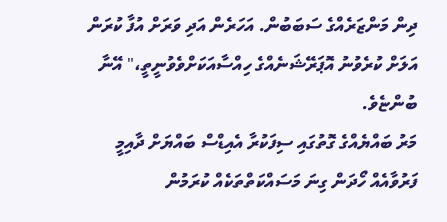ދިން މަންޒަރެއްގެ ސަބަބުން. އަހަރެން އަދި ވަރަށް އުފާ ކުރަން އަލަށް ކުރެވުނު އޮޕަރޭޝަނެއްގެ ހިއްސާއަކަށްވެވުނީތީ،" އޭނާ ބުންޏެވެ.
މަރު ބައްޔެއްގެ ގޮތުގައި ސިފަކުރާ އެއިޑްސް ބައްޔަށް ދާއިމީ ފަރުވާއެއް ހޯދަން ގިނަ މަސައްކަތްތަކެއް ކުރަމުން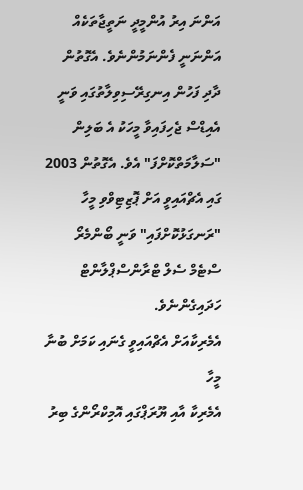އަންނަ އިރު އުންމީދީ ނަތީޖާތަކެއް އަންނަނީ ފެންނަމުންނެވެ. އެގޮތުން ދާދި ފަހުން އިނގިރޭސިވިލާތުގައި ވަނީ އެއިޑްސް ޖެހިފައިވާ މީހަކު އެ ބަލިން "ސަލާމަތްކޮށްފަ" އެވެ. އެގޮތުން 2003 ގައި އެޗްއައިވީ އަށް ޕޮޒިޓިވްވި މީހާ "ރަނގަޅުކޮށްފައި" ވަނީ ބޯންމެރޯ ސްޓެމް ސެލް ޓްރާންސްޕްލާންޓް ހަދައިގެންނެވެ.
އެމެރިކާއަށް އެޗްއައިވީ ގެނައި ކަމަށް ބުނާ މީހާ
އެމެރިކާ އާއި ޔޫރަޕްގައި އޮމިކްރޯންގެ ބިރު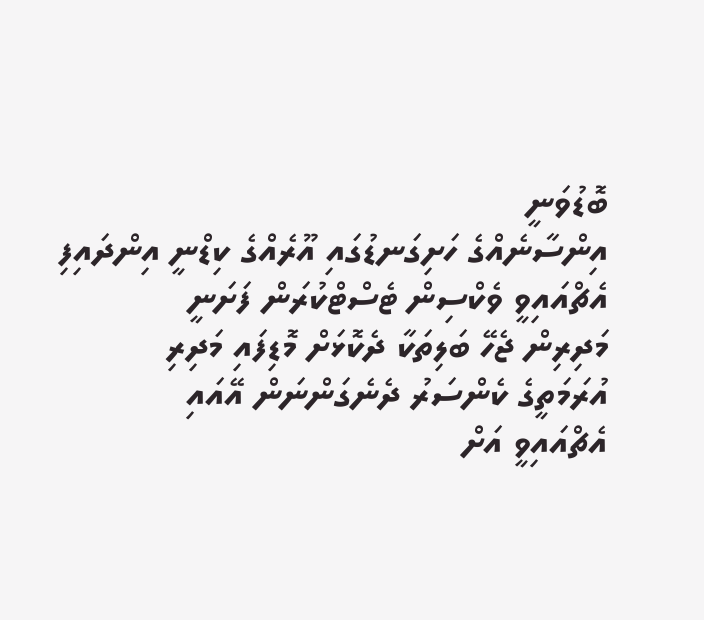ބޮޑުވަނީ
އިންސާނެއްގެ ހަށިގަނޑުގައި އޫރެއްގެ ކިޑްނީ އިންދައިފި
އެޗްއައިވީ ވެކްސިން ޓެސްޓްކުރަން ފަށަނީ
މަދިރިން ޖެހޭ ބަލިތަކާ ދެކޮޅަށް މޮޑިފައި މަދިރި
އުރަމަތީގެ ކެންސަރު ދެނެގަންނަން އޭއައި
އެޗްއައިވީ އަށް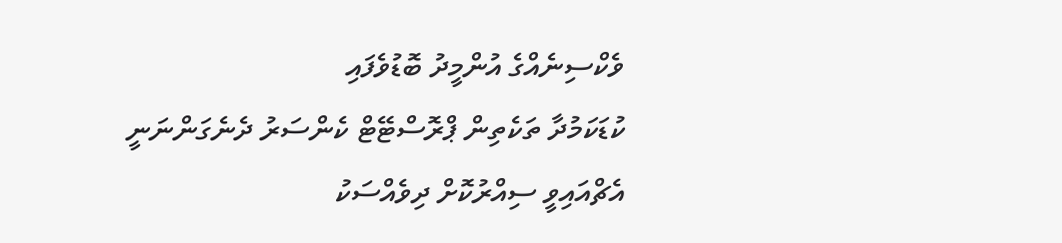ވެކްސިނެއްގެ އުންމީދު ބޮޑުވެފައި
ކުޑަކަމުދާ ތަކެތިން ޕްރޮސްޓޭޓް ކެންސަރު ދެނެގަންނަނީ
އެޗްއައިވީ ސިއްރުކޮށް ދިވެއްސަކު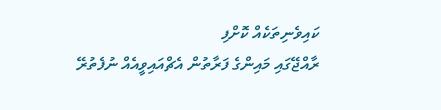ކައިވެނިތަކެއް ކޮށްފި
ރާއްޖޭގައި މައިންގެ ފަރާތުން އެޗްއައިވީއެއް ނުފެތުރޭ